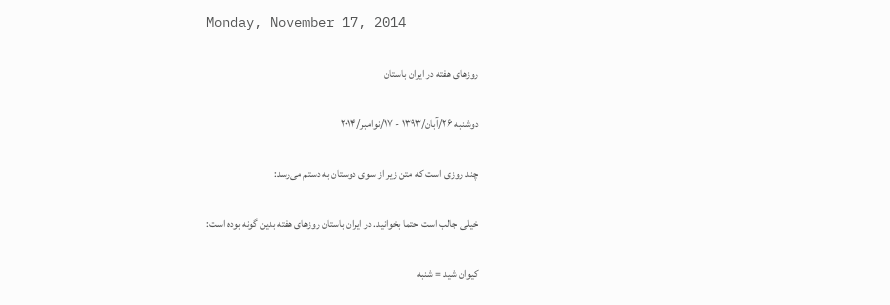Monday, November 17, 2014

روزهای هفته در ایران باستان

دوشنبه ٢۶/آبان/١٣٩٣ - ١٧/نوامبر/٢٠١۴

چند روزی است که متن زیر از سوی دوستان به دستم می‌رسد:

خیلی جالب است حتما بخوانید. در ایران باستان روزهای هفته بدین گونه بوده است:

کیوان شید = شنبه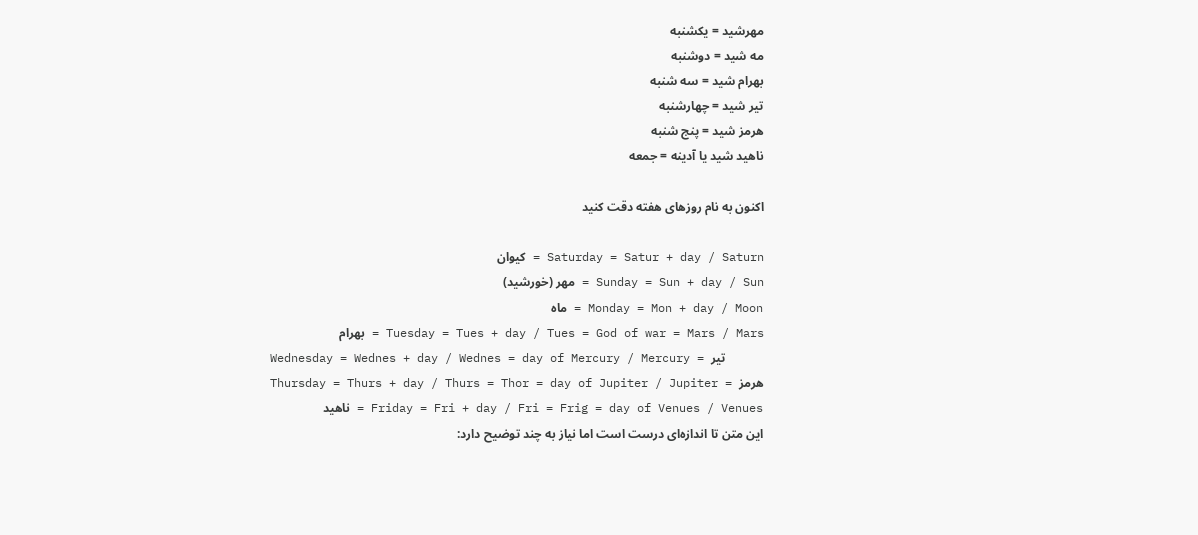مهرشید = یکشنبه
مه شید = دوشنبه
بهرام شید = سه شنبه
تیر شید = چهارشنبه
هرمز شید = پنج شنبه
ناهید شید یا آدینه = جمعه

اکنون به نام روزهای هفته دقت کنید

Saturday = Satur + day / Saturn = کیوان
Sunday = Sun + day / Sun = مهر (خورشید)
Monday = Mon + day / Moon = ماه
Tuesday = Tues + day / Tues = God of war = Mars / Mars = بهرام
Wednesday = Wednes + day / Wednes = day of Mercury / Mercury = تیر
Thursday = Thurs + day / Thurs = Thor = day of Jupiter / Jupiter = هرمز
Friday = Fri + day / Fri = Frig = day of Venues / Venues = ناهید
این متن تا اندازه‌ای درست است اما نیاز به چند توضیح دارد: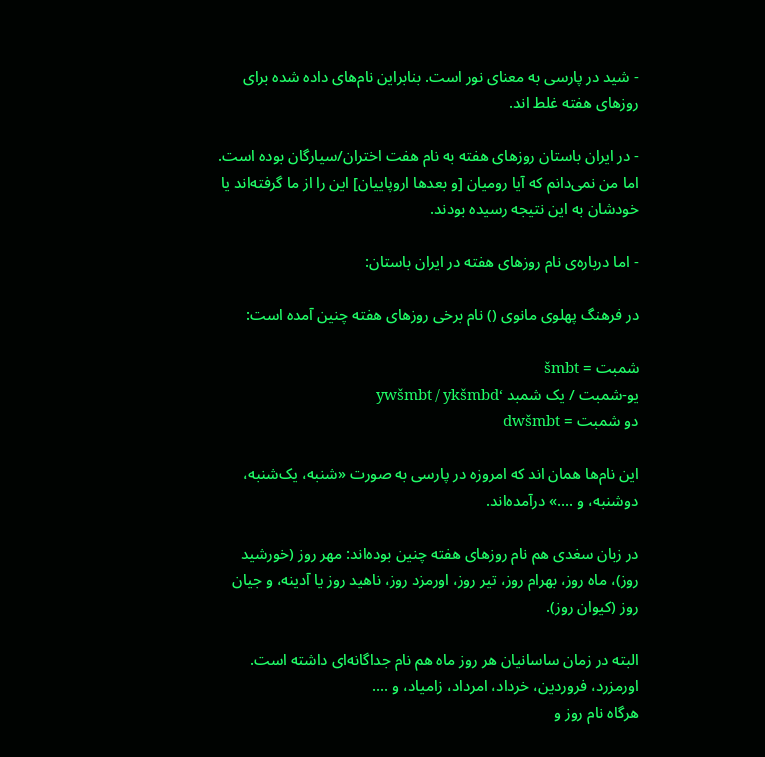- شید در پارسی به معنای نور است. بنابراین نام‌های داده شده برای روزهای هفته غلط اند.

- در ایران باستان روزهای هفته به نام هفت اختران/سیارگان بوده است. اما من نمی‌دانم که آیا رومیان [و بعدها اروپاییان] این را از ما گرفته‌اند یا خودشان به این نتیجه رسیده بودند.

- اما درباره‌ی نام روزهای هفته در ایران باستان:

در فرهنگ پهلوی مانوی () نام برخی روزهای هفته چنین آمده است:

شمبت = šmbt
یو-شمبت / یک شمبد ‘ywšmbt / ykšmbd
دو شمبت = dwšmbt

این نام‌ها همان اند که امروزه در پارسی به صورت «شنبه، یک‌شنبه، دوشنبه، و ....» درآمده‌اند.

در زبان سغدی هم نام روزهای هفته چنین بوده‌اند: مهر روز (خورشید روز)، ماه ‌روز، بهرام روز، تیر روز، اورمزد روز، ناهید روز یا آدینه، و جیان روز (كیوان روز).

البته در زمان ساسانیان هر روز ماه هم نام جداگانه‌ای داشته است. اورمزرد، فروردین، خرداد، امرداد، زامیاد، و ....
هرگاه نام روز و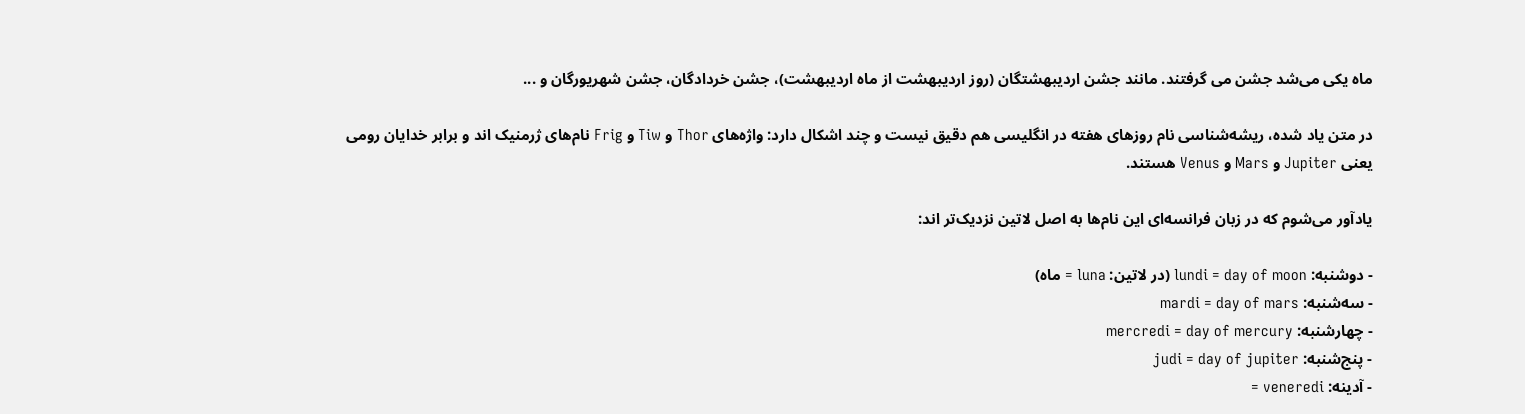ماه یکی می‌شد جشن می گرفتند. مانند جشن اردیبهشتگان (روز اردیبهشت از ماه اردیبهشت)، جشن خردادگان، جشن شهریورگان و ...

در متن یاد شده، ریشه‌شناسی نام روزهای هفته در انگلیسی هم دقیق نیست و چند اشکال دارد: واژه‌های Thor و Tiw و Frig نام‌های ژرمنیک اند و برابر خدایان رومی یعنی Jupiter و Mars و Venus هستند.

یادآور می‌شوم که در زبان فرانسه‌ای این نام‌ها به اصل لاتین نزدیک‌تر اند:

- دوشنبه: lundi = day of moon (در لاتین: luna = ماه)
- سه‌شنبه: mardi = day of mars
- چهارشنبه: mercredi = day of mercury
- پنج‌شنبه: judi = day of jupiter
- آدینه: veneredi =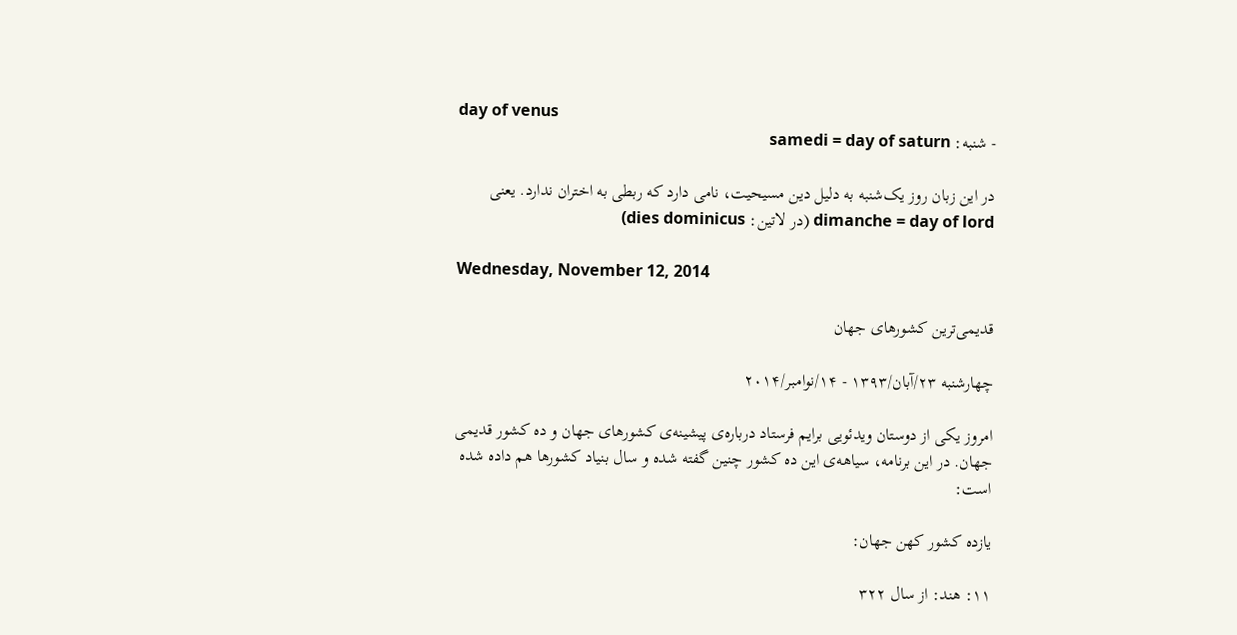day of venus
- شنبه: samedi = day of saturn

در این زبان روز یک‌شنبه به دلیل دین مسیحیت، نامی دارد که ربطی به اختران ندارد. یعنی dimanche = day of lord (در لاتین: dies dominicus)

Wednesday, November 12, 2014

قدیمی‌ترین کشورهای جهان

چهارشنبه ٢٣/آبان/١٣٩٣ - ١۴/نوامبر/٢٠١۴

امروز یکی از دوستان ویدئویی برایم فرستاد درباره‌ی پیشینه‌ی کشورهای جهان و ده کشور قدیمی جهان. در این برنامه، سیاهه‌ی این ده کشور چنین گفته شده و سال بنیاد کشورها هم داده شده است:

یازده کشور کهن جهان:

١١: هند: از سال ٣٢٢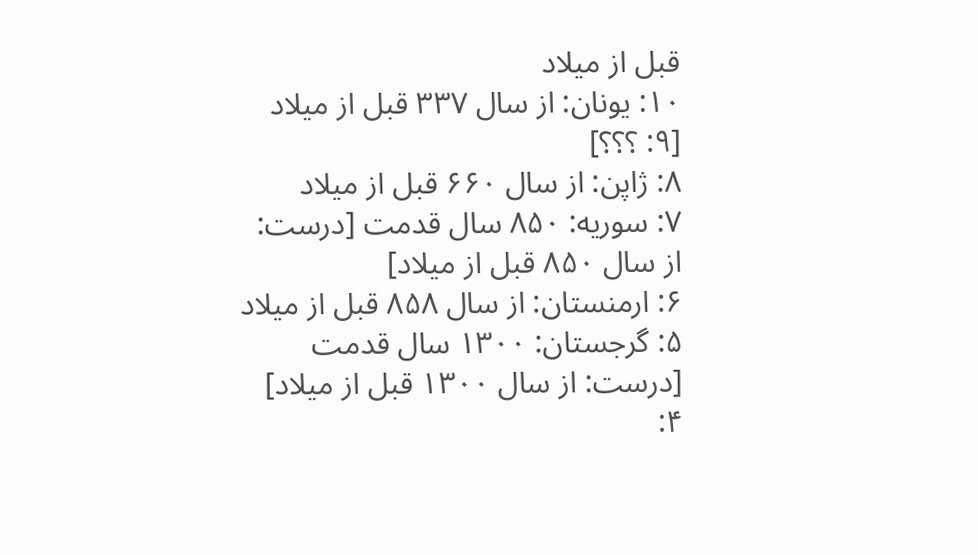قبل از میلاد
١٠: یونان: از سال ٣٣٧ قبل از میلاد
[٩: ؟؟؟]
٨: ژاپن: از سال ۶۶٠ قبل از میلاد
٧: سوریه: ٨۵٠ سال قدمت [درست: از سال ٨۵٠ قبل از میلاد]
۶: ارمنستان: از سال ٨۵٨ قبل از میلاد
۵: گرجستان: ١٣٠٠ سال قدمت [درست: از سال ١٣٠٠ قبل از میلاد]
۴: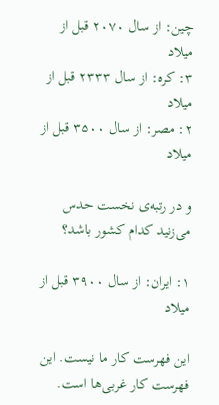چین: از سال ٢٠٧٠ قبل از میلاد
٣: کره: از سال ٢٣٣٣ قبل از میلاد
٢: مصر: از سال ٣۵٠٠ قبل از میلاد

و در رتبه‌ی نخست حدس می‌زنید کدام کشور باشد؟

١: ایران: از سال ٣٩٠٠ قبل از میلاد

این فهرست کار ما نیست. این فهرست کار غربی‌ها است.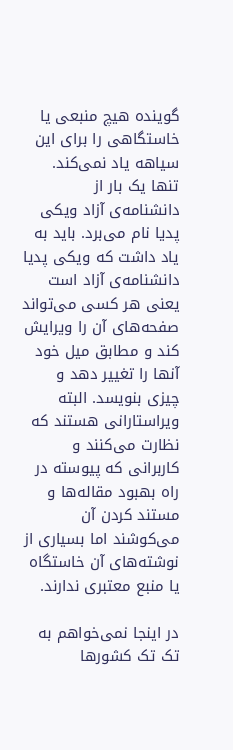گوینده هیچ منبعی یا خاستگاهی را برای این سیاهه یاد نمی‌کند. تنها یک بار از دانشنامه‌ی آزاد ویکی پدیا نام می‌برد. باید به یاد داشت که ویکی پدیا دانشنامه‌ی آزاد است یعنی هر کسی می‌تواند صفحه‌های آن را ویرایش کند و مطابق میل خود آنها را تغییر دهد و چیزی بنویسد. البته ویراستارانی هستند که نظارت می‌کنند و کاربرانی که پیوسته در راه بهبود مقاله‌ها و مستند کردن آن می‌کوشند اما بسیاری از نوشته‌های آن خاستگاه یا منبع معتبری ندارند.

در اینجا نمی‌خواهم به تک تک کشورها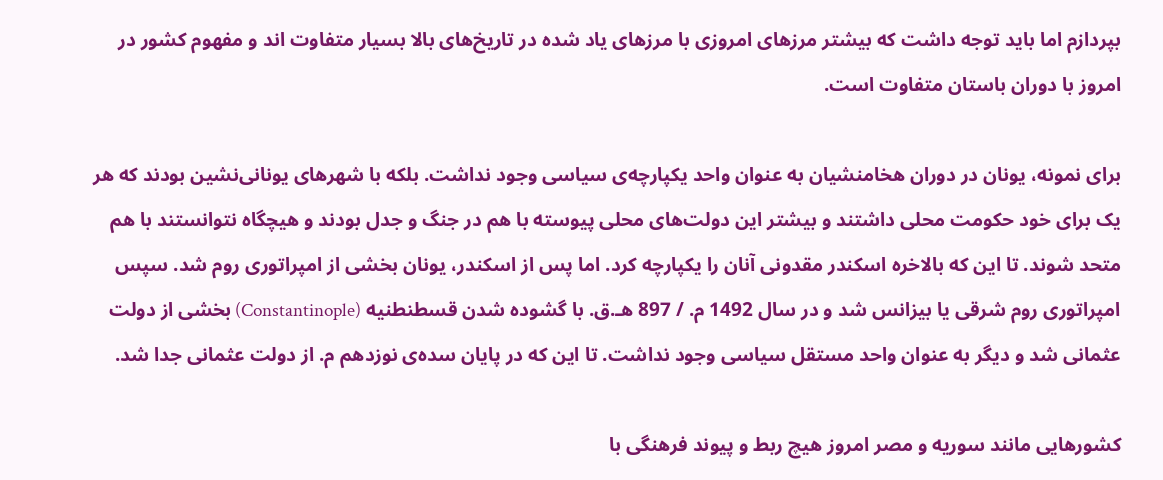بپردازم اما باید توجه داشت که بیشتر مرزهای امروزی با مرزهای یاد شده در تاریخ‌های بالا بسیار متفاوت اند و مفهوم کشور در امروز با دوران باستان متفاوت است.

برای نمونه، یونان در دوران هخامنشیان به عنوان واحد یکپارچه‌ی سیاسی وجود نداشت. بلکه با شهرهای یونانی‌نشین بودند که هر یک برای خود حکومت محلی داشتند و بیشتر این دولت‌های محلی پیوسته با هم در جنگ و جدل بودند و هیچگاه نتوانستند با هم متحد شوند. تا این که بالاخره اسکندر مقدونی آنان را یکپارچه کرد. اما پس از اسکندر، یونان بخشی از امپراتوری روم شد. سپس امپراتوری روم شرقی یا بیزانس شد و در سال 1492 م. / 897 هـ.ق. با گشوده شدن قسطنطنیه (Constantinople) بخشی از دولت عثمانی شد و دیگر به عنوان واحد مستقل سیاسی وجود نداشت. تا این که در پایان سده‌ی نوزدهم م. از دولت عثمانی جدا شد.

کشورهایی مانند سوریه و مصر امروز هیچ ربط و پیوند فرهنگی با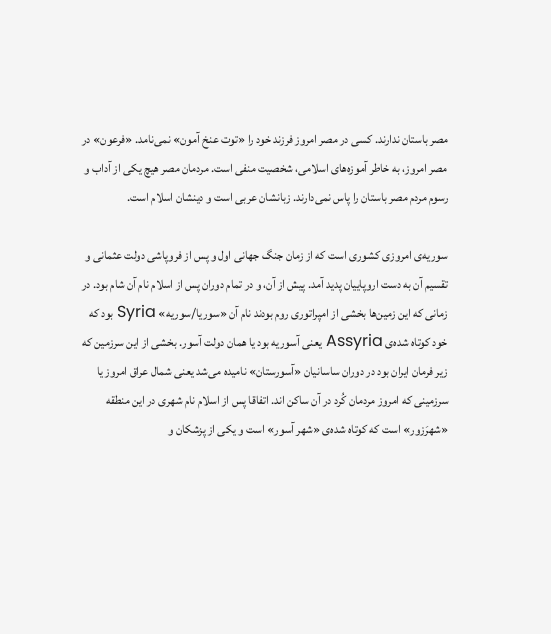مصر باستان ندارند. کسی در مصر امروز فرزند خود را «توت عنخ آمون» نمی‌نامد. «فرعون» در مصر امروز، به خاطر آموزه‌های اسلامی، شخصیت منفی است. مردمان مصر هیچ یکی از آداب و رسوم مردم مصر باستان را پاس نمی‌دارند. زبانشان عربی است و دینشان اسلام است.

سوریه‌ی امروزی کشوری است که از زمان جنگ جهانی اول و پس از فروپاشی دولت عثمانی و تقسیم آن به دست اروپاییان پدید آمد. پیش از آن، و در تمام دوران پس از اسلام نام آن شام بود. در زمانی که این زمین‌ها بخشی از امپراتوری روم بودند نام آن «سوریا/سوریه» Syria بود که خود کوتاه شده‌ی Assyria یعنی آسوریه بود یا همان دولت آسور. بخشی از این سرزمین که زیر فرمان ایران بود در دوران ساسانیان «آسورستان» نامیده می‌شد یعنی شمال عراق امروز یا سرزمینی که امروز مردمان کُرد در آن ساکن اند. اتفاقا پس از اسلام نام شهری در این منطقه «شهرَزور» است که کوتاه شده‌ی «شهر آسور» است و یکی از پزشکان و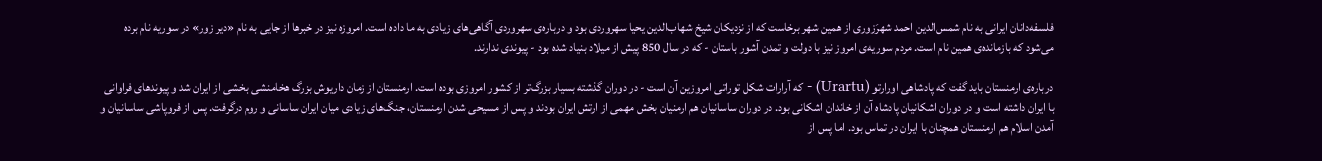فلسفه‌دانان ایرانی به نام شمس‌الدین احمد شهرَزوری از همین شهر برخاست که از نزدیکان شیخ شهاب‌الدین یحیا سهروردی بود و درباره‌ی سهروردی آگاهی‌های زیادی به ما داده است. امروزه نیز در خبرها از جایی به نام «دیر زور» در سوریه نام برده می‌شود که بازمانده‌ی همین نام است. مردم سوریه‌ی امروز نیز با دولت و تمدن آشور باستان - که در سال 850 پیش از میلاد بنیاد شده بود - پیوندی ندارند.

درباره‌ی ارمنستان باید گفت که پادشاهی اورارتو (Urartu) - که آرارات شکل توراتی امروزین آن است - در دوران گذشته بسیار بزرگ‌تر از کشور امروزی بوده است. ارمنستان از زمان داریوش بزرگ هخامنشی بخشی از ایران شد و پیوندهای فراوانی با ایران داشته است و در دوران اشکانیان پادشاه آن از خاندان اشکانی بود. در دوران ساسانیان هم ارمنیان بخش مهمی از ارتش ایران بودند و پس از مسیحی شدن ارمنستان، جنگ‌های زیادی میان ایران ساسانی و روم درگرفت. پس از فروپاشی ساسانیان و آمدن اسلام هم ارمنستان همچنان با ایران در تماس بود. اما پس از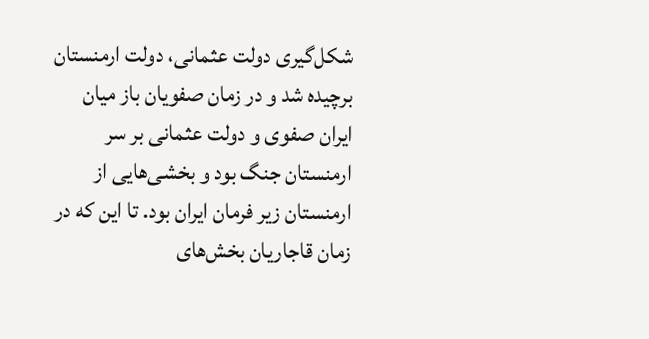شکل‌گیری دولت عثمانی، دولت ارمنستان برچیده شد و در زمان صفویان باز میان ایران صفوی و دولت عثمانی بر سر ارمنستان جنگ بود و بخشی‌هایی از ارمنستان زیر فرمان ایران بود. تا این که در زمان قاجاریان بخش‌های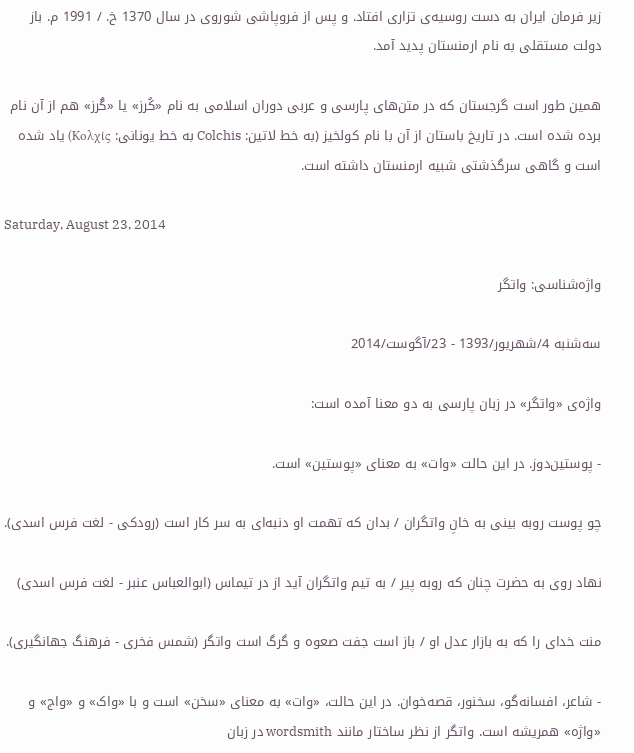زیر فرمان ایران به دست روسیه‌ی تزاری افتاد. و پس از فروپاشی شوروی در سال 1370 خ. / 1991 م. باز دولت مستقلی به نام ارمنستان پدید آمد.

همین طور است گرجستان که در متن‌های پارسی و عربی دوران اسلامی به نام «کُرز» یا «گُرز» هم از آن نام برده شده است. در تاریخ باستان از آن با نام کولخیز (به خط لاتین: Colchis به خط یونانی: Κολχίς) یاد شده است و گاهی سرگذشتی شبیه ارمنستان داشته است.

Saturday, August 23, 2014

واژه‌شناسی: واتگر

سه‌شنبه 4/شهریور/1393 - 23/آگوست/2014

واژه‌ی «واتگر» در زبان پارسی به دو معنا آمده است:

- پوستین‌دوز. در این حالت «وات» به معنای «پوستین» است.

چو پوست روبه بینی به خانِ واتگران / بدان که تهمت او دنبه‌ای به سر کار است (رودکی - لغت فرس اسدی).

نهاد روی به حضرت چنان که روبه پیر / به تیم واتگران آید از در تیماس (ابوالعباس عنبر - لغت فرس اسدی)

منت خدای را که به بازار عدل او / باز است جفت صعوه و گرگ است واتگر (شمس فخری - فرهنگ جهانگیری).

- شاعر، افسانه‌گو، سخنور، قصه‌خوان. در این حالت، «وات» به معنای «سخن» است و با «واک» و «واج» و «واژه» همریشه است. واتگر از نظر ساختار مانند wordsmith در زبان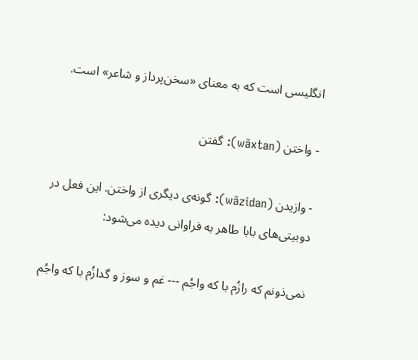انگلیسی است که به معنای «سخن‌پرداز و شاعر» است.

- واختن (wāxtan): گفتن

- وازیدن (wāzidan): گونه‌ی دیگری از واختن. این فعل در دوبیتی‌های بابا طاهر به فراوانی دیده می‌شود:

نمی‌ذونم که رازُم با که واجُم --- غم و سوز و گدازُم با که واجُم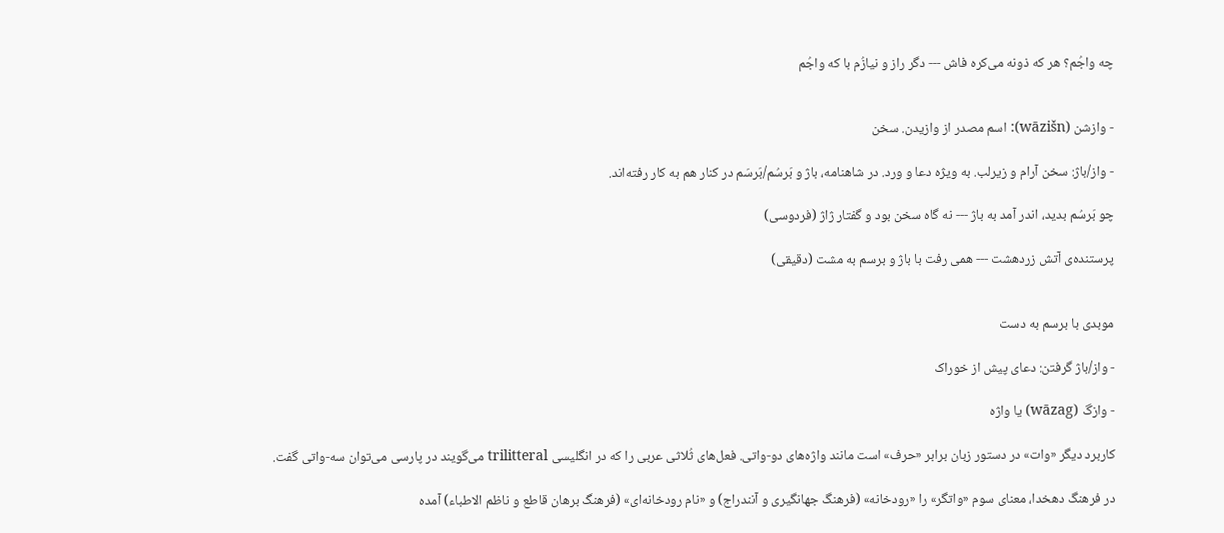چه واجُم؟ هر که ذونه می‌کره فاش --- دگر راز و نیازُم با که واجُم


- وازشن (wāzišn): اسم مصدر از وازیدن. سخن

- واز/باژ: سخن آرام و زیرلب. به ویژه دعا و ورد. در شاهنامه، باژ و بَرسُم/بَرسَم در کنار هم به کار رفته‌اند.

چو بَرسُم بدید، اندر آمد به باژ --- نه گاه سخن بود و گفتار ژاژ (فردوسی)

پرستنده‌ی آتش زردهشت --- همی رفت با باژ و برسم به مشت (دقیقی)


موبدی با برسم به دست

- واز/باژ گرفتن: دعای پیش از خوراک

- وازگ (wāzag) یا واژه

کاربرد دیگر «وات» در دستور زبان برابر «حرف» است مانند واژه‌های دو-واتی. فعل‌های ثُلاثی عربی را که در انگلیسی trilitteral می‌گویند در پارسی می‌توان سه-واتی گفت.

در فرهنگ دهخدا، معنای سوم «واتگر» را «رودخانه» (فرهنگ جهانگیری و آنندراج) و «نام رودخانه‌ای» (فرهنگ برهان قاطع و ناظم الاطباء) آمده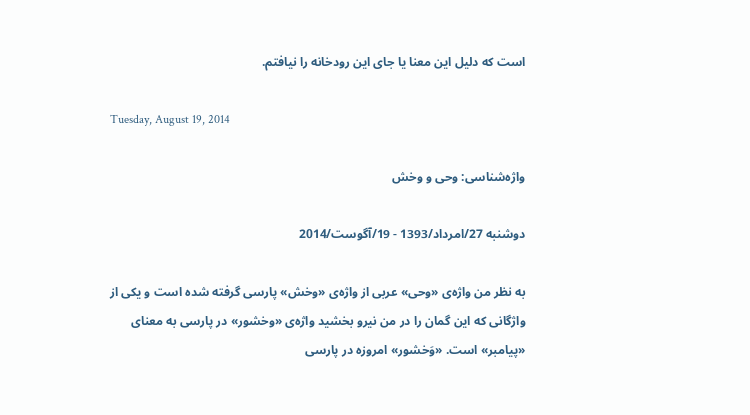است که دلیل این معنا یا جای این رودخانه را نیافتم.

Tuesday, August 19, 2014

واژه‌شناسی: وحی و وخش

دوشنبه 27/امرداد/1393 - 19/آگوست/2014

به نظر من واژه‌ی «وحی» عربی از واژه‌ی «وخش» پارسی گرفته شده است و یکی از واژگانی که این گمان را در من نیرو بخشید واژه‌ی «وخشور» در پارسی به معنای «پیامبر» است. «وَخشور» امروزه در پارسی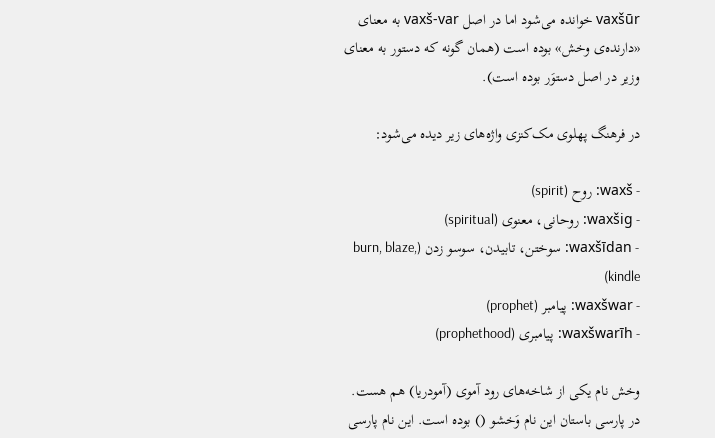vaxšūr خوانده می‌شود اما در اصل vaxš-var به معنای «دارنده‌ی وخش» بوده است (همان گونه که دستور به معنای وزیر در اصل دستوَر بوده است).

در فرهنگ پهلوی مک‌کنزی واژه‌های زیر دیده می‌شود:

- waxš: روح (spirit)
- waxšig: روحانی، معنوی (spiritual)
- waxšīdan: سوختن، تابیدن، سوسو زدن (burn, blaze, kindle)
- waxšwar: پیامبر (prophet)
- waxšwarīh: پیامبری (prophethood)

وخش نام یکی از شاخه‌های رود آموی (آمودریا) هم هست. در پارسی باستان این نام وَخشو () بوده است. این نام پارسی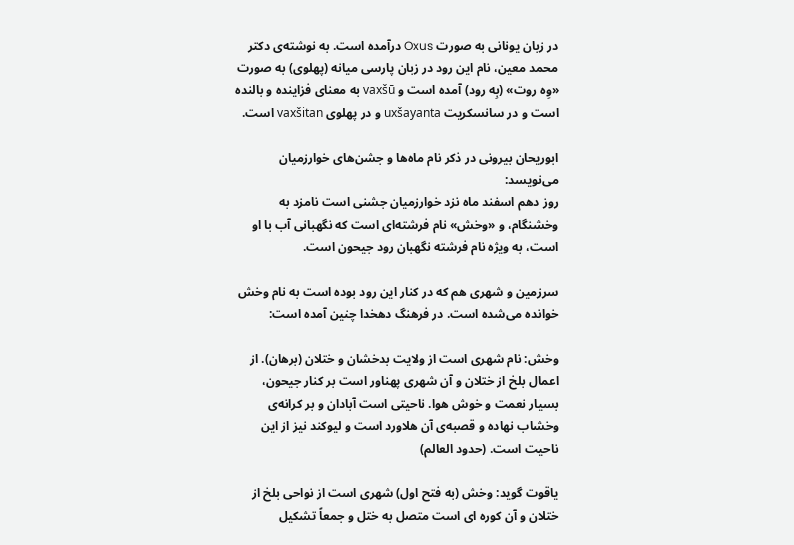در زبان یونانی به صورت Oxus درآمده است. به نوشته‌ی دکتر محمد معین، نام این رود در زبان پارسی میانه (پهلوی) به صورت «وِه روت» (بِه رود) آمده است و vaxšū به معنای فزاینده و بالنده است و در سانسکریت uxšayanta و در پهلوی vaxšitan است.

ابوریحان بیرونی در ذکر نام ماه‌ها و جشن‌های خوارزمیان می‌نویسد:
روز دهم اسفند ماه نزد خوارزمیان جشنی است نامزد به وخشنگام، و «وخش» نام فرشته‌ای است که نگهبانی آب با او است، به ویژه نام فرشته نگهبان رود جیحون است.

سرزمین و شهری هم که در کنار این رود بوده است به نام وخش خوانده می‌شده است. در فرهنگ دهخدا چنین آمده است:

وخش: نام شهری است از ولایت بدخشان و ختلان (برهان). از اعمال بلخ از ختلان و آن شهری پهناور است بر کنار جیحون، بسیار نعمت و خوش هوا. ناحیتی است آبادان و بر کرانه‌ی وخشاب نهاده و قصبه‌ی آن هلاورد است و لیوکند نیز از این ناحیت است. (حدود العالم)

یاقوت گوید: وخش (به فتح اول) شهری است از نواحی بلخ از ختلان و آن کوره ای است متصل به ختل و جمعاً تشکیل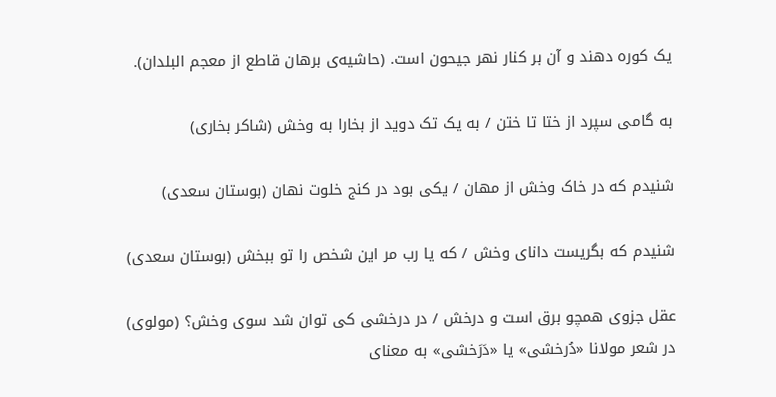یک کوره دهند و آن بر کنار نهر جیحون است. (حاشیه‌ی برهان قاطع از معجم البلدان).

به گامی سپرد از ختا تا ختن / به یک تک دوید از بخارا به وخش (شاکر بخاری)

شنیدم که در خاک وخش از مهان / یکی بود در کنج خلوت نهان (بوستان سعدی)

شنیدم که بگریست دانای وخش / که یا رب مر این شخص را تو ببخش (بوستان سعدی)

عقل جزوی همچو برق است و درخش / در درخشی کی توان شد سوی وخش؟ (مولوی)
در شعر مولانا «دُرخشی» یا «دَرَخشی» به معنای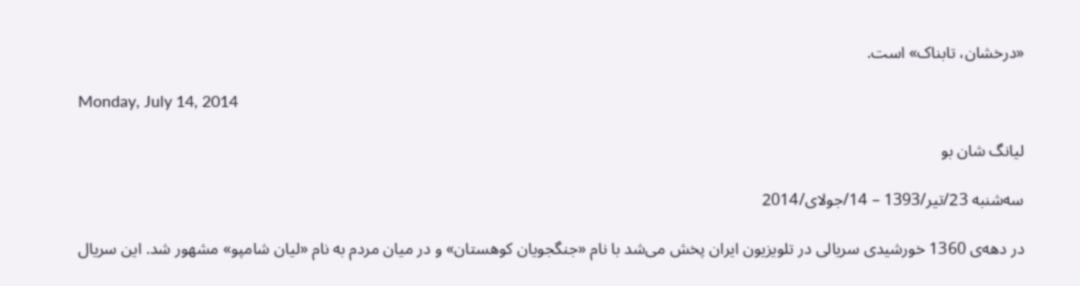«درخشان، تابناک» است.

Monday, July 14, 2014

لیانگ شان بو

سه‌شنبه 23/تیر/1393 – 14/جولای/2014

در دهه‌ی 1360 خورشیدی سریالی در تلویزیون ایران پخش می‌شد با نام «جنگجویان کوهستان» و در میان مردم به نام «لیان شامپو» مشهور شد. این سریال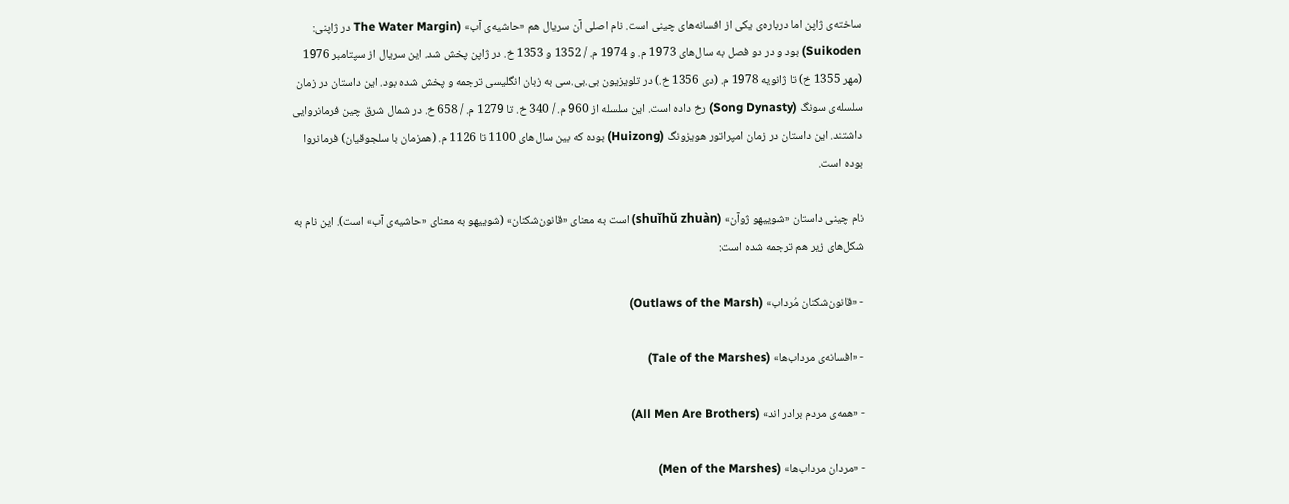ساخته‌ی ژاپن اما درباره‌ی یکی از افسانه‌های چینی است. نام اصلی آن سریال هم «حاشیه‌ی آب» (The Water Margin در ژاپنی: Suikoden) بود و در دو فصل به سال‌های 1973 م. و 1974 م. / 1352 و 1353 خ. در ژاپن پخش شد. این سریال از سپتامبر 1976 (مهر 1355 خ) تا ژانویه 1978 م. (دی 1356 خ.) در تلویزیون بی.بی.سی به زبان انگلیسی ترجمه و پخش شده بود. این داستان در زمان سلسله‌ی سونگ (Song Dynasty) رخ داده است. این سلسله از 960 م. / 340 خ. تا 1279 م. / 658 خ. در شمال شرق چین فرمانروایی داشتند. این داستان در زمان امپراتور هویزونگ (Huizong) بوده که بین سال‌های 1100 تا 1126 م. (همزمان با سلجوقیان) فرمانروا بوده است.

نام چینی داستان «شوییهو ژوآن» (shuǐhǔ zhuàn) است به معنای «قانون‌شکنان» (شوییهو به معنای «حاشیه‌ی آب» است). این نام به شکل‌های زیر هم ترجمه شده است:

- «قانون‌شکنان مُرداب» (Outlaws of the Marsh)

- «افسانه‌ی مرداب‌ها» (Tale of the Marshes)

- «همه‌ی مردم برادر اند» (All Men Are Brothers)

- «مردان مرداب‌ها» (Men of the Marshes)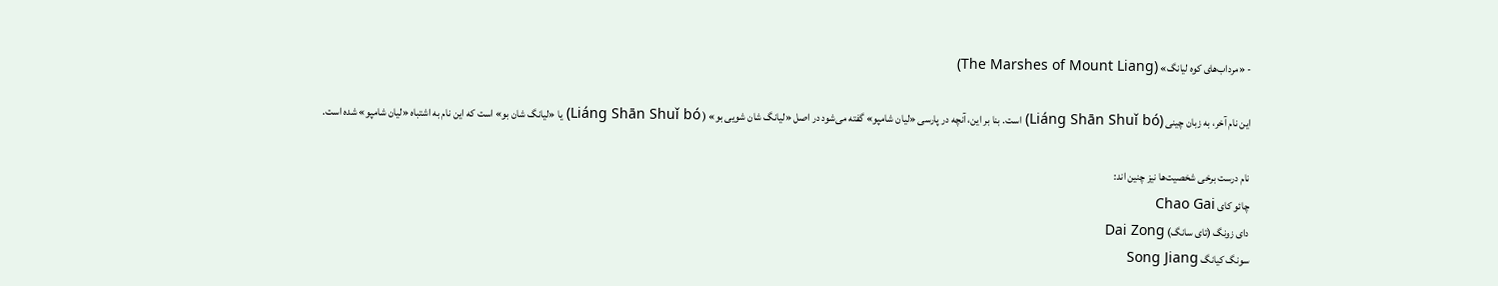- «مرداب‌های کوه لیانگ» (The Marshes of Mount Liang)

این نام آخر، به زبان چینی (Liáng Shān Shuǐ bó) است. بنا بر این، آنچه در پارسی «لیان شامپو» گفته می‌شود در اصل «لیانگ شان شویی بو» ( Liáng Shān Shuǐ bó) یا «لیانگ شان بو» است که این نام به اشتباه «لیان شامپو» شده است.

نام درست برخی شخصیت‌ها نیز چنین اند:
چائو کای Chao Gai
دای زونگ (تای سانگ) Dai Zong
سونگ کیانگ Song Jiang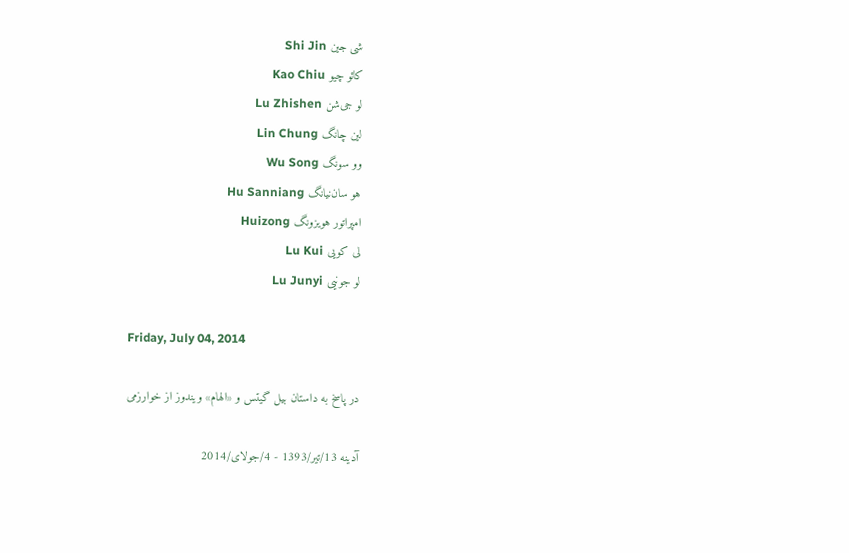شی جین Shi Jin
کائو چیو Kao Chiu
لو جی‌شن Lu Zhishen
لین چانگ Lin Chung
وو سونگ Wu Song
هو سان‌نیانگ Hu Sanniang
امپراتور هویزونگ Huizong
لی کویی Lu Kui
لو جونیی Lu Junyi

Friday, July 04, 2014

در پاسخ به داستان بیل گیتس و «الهام» ویندوز از خوارزمی

آدینه 13/تیر/1393 - 4/جولای/2014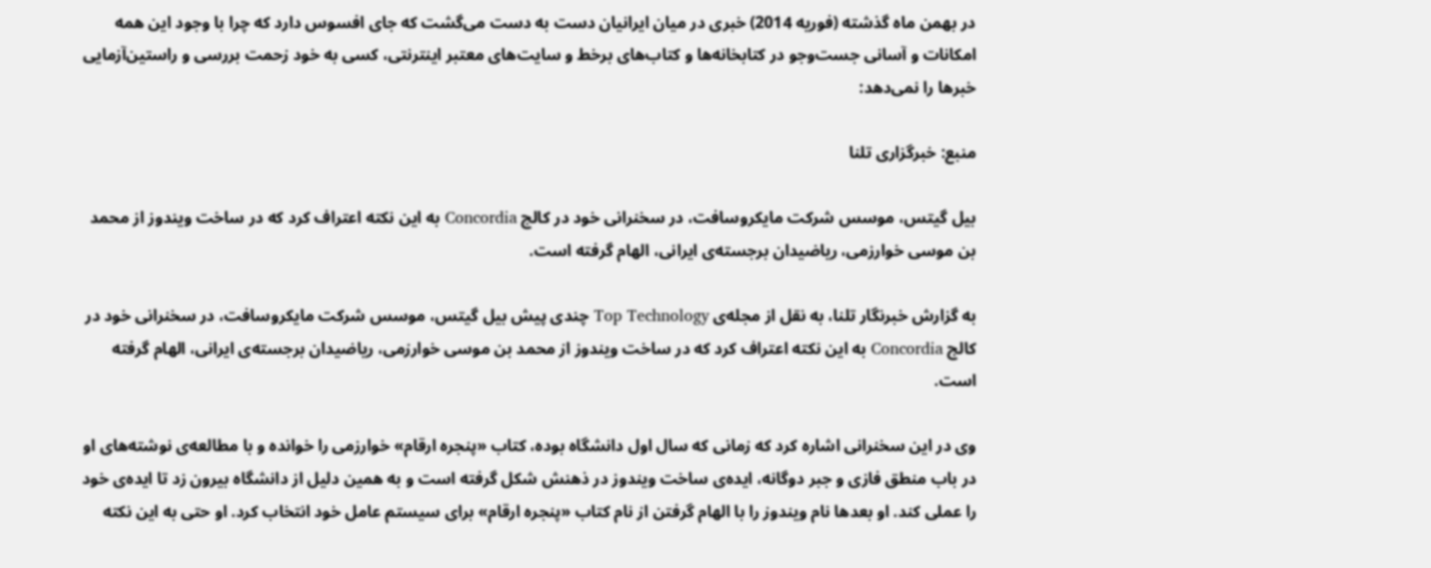در بهمن ماه گذشته (فوریه 2014) خبری در میان ایرانیان دست به دست می‌گشت که جای افسوس دارد که چرا با وجود این همه امکانات و آسانی جست‌وجو در کتابخانه‌ها و کتاب‌های برخط و سایت‌های معتبر اینترنتی، کسی به خود زحمت بررسی و راستین‌آزمایی خبرها را نمی‌دهد:

منبع: خبرگزاری تلنا

بیل گیتس، موسس شرکت مایکروسافت، در سخنرانی خود در کالج Concordia به این نکته اعتراف کرد که در ساخت ویندوز از محمد بن موسی خوارزمی، ریاضیدان برجسته‌ی ایرانی، الهام گرفته است.

به گزارش خبرنگار تلنا، به نقل از مجله‌ی Top Technology چندی پیش بیل گیتس، موسس شرکت مایکروسافت، در سخنرانی خود در کالج Concordia به این نکته اعتراف کرد که در ساخت ویندوز از محمد بن موسی خوارزمی، ریاضیدان برجسته‌ی ایرانی، الهام گرفته است.

وی در این سخنرانی اشاره کرد که زمانی که سال اول دانشگاه بوده، کتاب «پنجره ارقام» خوارزمی را خوانده و با مطالعه‌ی نوشته‌های او در باب منطق فازی و جبر دوگانه، ایده‌ی ساخت ویندوز در ذهنش شکل گرفته است و به همین دلیل از دانشگاه بیرون زد تا ایده‌ی خود را عملی کند. او بعدها نام ویندوز را با الهام گرفتن از نام کتاب «پنجره ارقام» برای سیستم عامل خود انتخاب کرد. او حتی به این نکته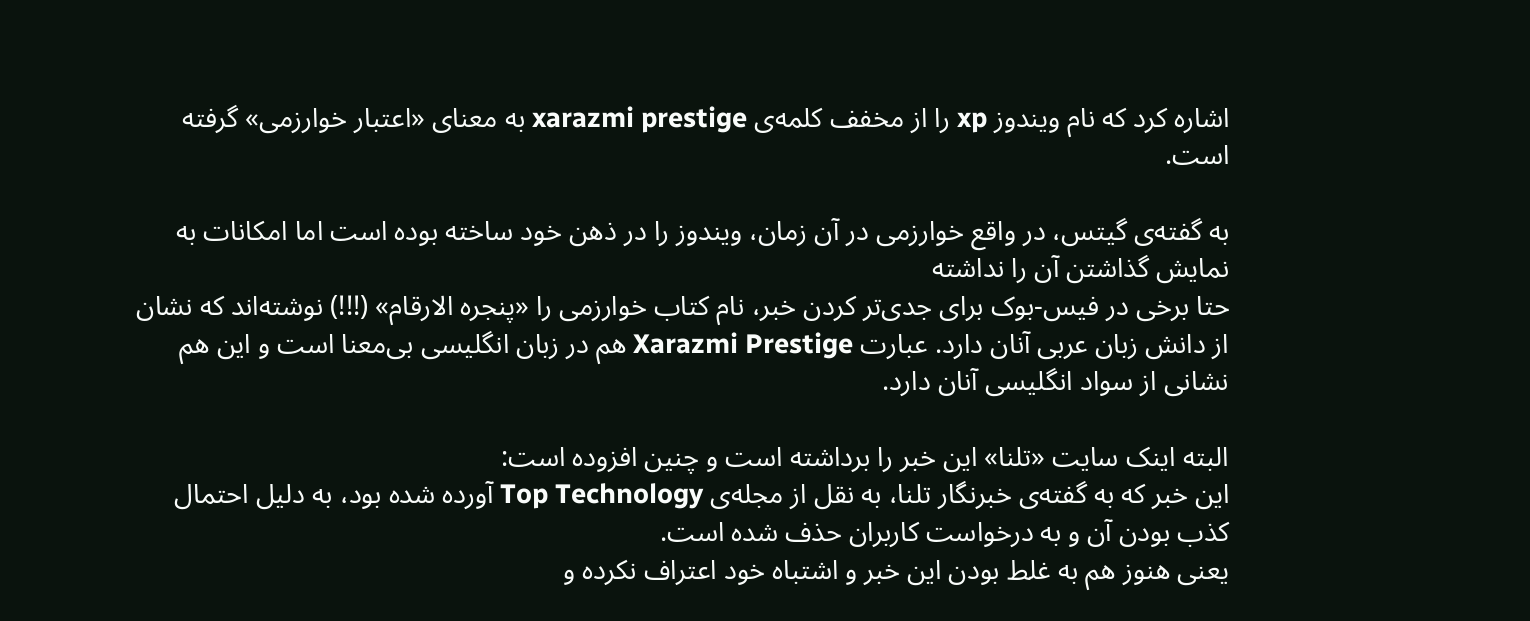اشاره کرد که نام ویندوز xp را از مخفف کلمه‌ی xarazmi prestige به معنای «اعتبار خوارزمی» گرفته است.

به گفته‌ی گیتس، در واقع خوارزمی در آن زمان، ویندوز را در ذهن خود ساخته بوده است اما امکانات به نمایش گذاشتن آن را نداشته
حتا برخی در فیس-بوک برای جدی‌تر کردن خبر، نام کتاب خوارزمی را «پنجره الارقام» (!!!) نوشته‌اند که نشان از دانش زبان عربی آنان دارد. عبارت Xarazmi Prestige هم در زبان انگلیسی بی‌معنا است و این هم نشانی از سواد انگلیسی آنان دارد.

البته اینک سایت «تلنا» این خبر را برداشته است و چنین افزوده است:
این خبر که به گفته‌ی خبرنگار تلنا، به نقل از مجله‌ی Top Technology آورده شده بود، به دلیل احتمال کذب بودن آن و به درخواست کاربران حذف شده است.
یعنی هنوز هم به غلط بودن این خبر و اشتباه خود اعتراف نکرده و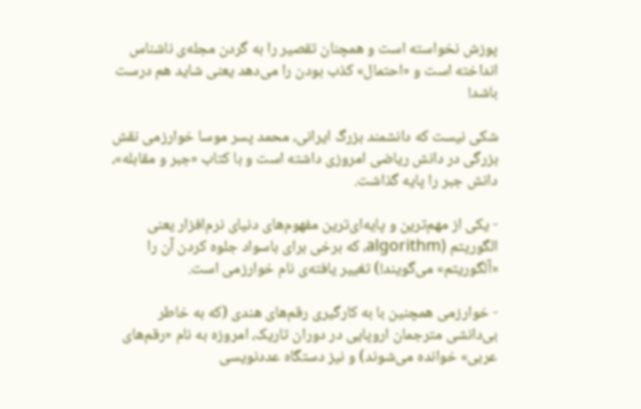پوزش نخواسته است و همچنان تقصیر را به گردن مجله‌ی ناشناس انداخته است و «احتمال» کذب بودن را می‌دهد یعنی شاید هم درست باشد!

شکی نیست که دانشمند بزرگ ایرانی، محمد پسر موسا خوارزمی نقش بزرگی در دانش ریاضی امروزی داشته است و با کتاب «جبر و مقابله»، دانش جبر را پایه گذاشت.

- یکی از مهم‌ترین و پایه‌ای‌ترین مفهوم‌های دنیای نرم‌افزار یعنی الگوریتم (algorithm، که برخی برای باسواد جلوه کردن آن را «آلگوریتم» می‌گویند!) تغییر یافته‌ی نام خوارزمی است.

- خوارزمی همچنین با به کارگیری رقم‌های هندی (که به خاطر بی‌دانشی مترجمان اروپایی در دوران تاریک، امروزه به نام «رقم‌های عربی» خوانده می‌شوند) و نیز دستگاه عددنویسی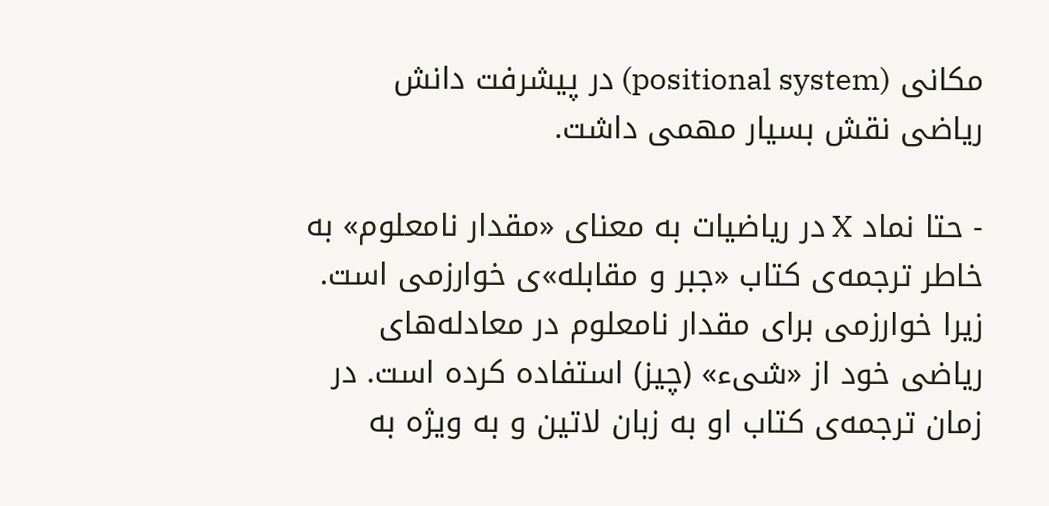مکانی (positional system) در پیشرفت دانش ریاضی نقش بسیار مهمی داشت.

- حتا نماد X در ریاضیات به معنای «مقدار نامعلوم» به خاطر ترجمه‌ی کتاب «جبر و مقابله»ی خوارزمی است. زیرا خوارزمی برای مقدار نامعلوم در معادله‌های ریاضی خود از «شیء» (چیز) استفاده کرده است. در زمان ترجمه‌ی کتاب او به زبان لاتین و به ویژه به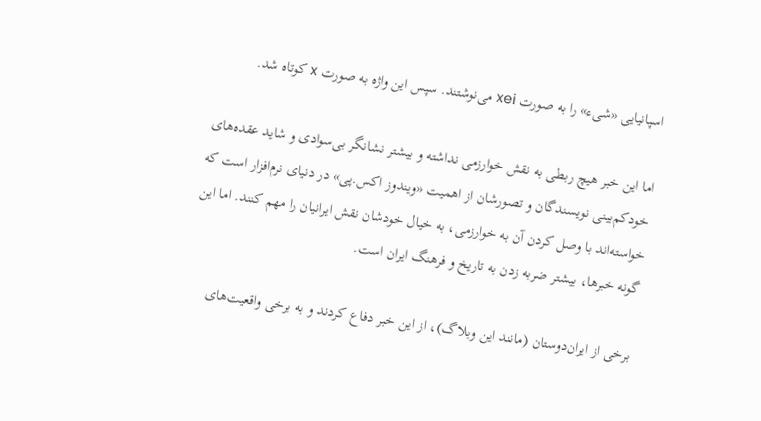اسپانیایی «شیء» را به صورت xei می‌نوشتند. سپس این واژه به صورت x کوتاه شد.

اما این خبر هیچ ربطی به نقش خوارزمی نداشته و بیشتر نشانگر بی‌سوادی و شاید عقده‌های خودکم‌بینی نویسندگان و تصورشان از اهمیت «ویندوز اکس.پی» در دنیای نرم‌افزار است که خواسته‌اند با وصل کردن آن به خوارزمی، به خیال خودشان نقش ایرانیان را مهم کنند. اما این گونه خبرها، بیشتر ضربه زدن به تاریخ و فرهنگ ایران است.

برخی از ایران‌دوستان (مانند این وبلاگ)، از این خبر دفاع کردند و به برخی واقعیت‌های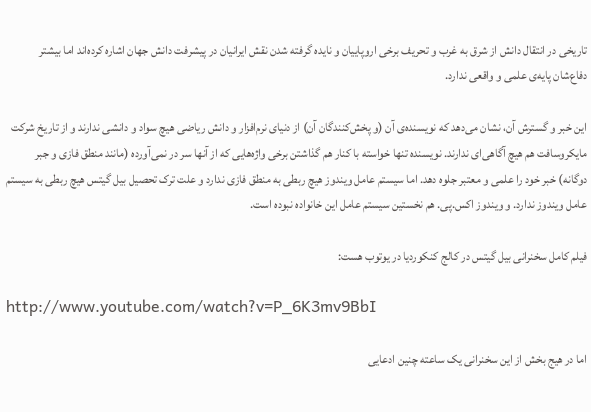تاریخی در انتقال دانش از شرق به غرب و تحریف برخی اروپاییان و نایده گرفته شدن نقش ایرانیان در پیشرفت دانش جهان اشاره کرده‌اند اما بیشتر دفاع‌شان پایه‌ی علمی و واقعی ندارد.

این خبر و گسترش آن، نشان می‌دهد که نویسنده‌ی آن (و پخش‌کنندگان آن) از دنیای نرم‌افزار و دانش ریاضی هیچ سواد و دانشی ندارند و از تاریخ شرکت مایکروسافت هم هیچ آگاهی‌ای ندارند. نویسنده تنها خواسته با کنار هم گذاشتن برخی واژه‌هایی که از آنها سر در نمی‌آورده (مانند منطق فازی و جبر دوگانه) خبر خود را علمی و معتبر جلوه دهد. اما سیستم عامل ویندوز هیچ ربطی به منطق فازی ندارد و علت ترک تحصیل بیل گیتس هیچ ربطی به سیستم عامل ویندوز ندارد. و ویندوز اکس.پی. هم نخستین سیستم عامل این خانواده نبوده است.

فیلم کامل سخنرانی بیل گیتس در کالج کنکوردیا در یوتوب هست:

http://www.youtube.com/watch?v=P_6K3mv9BbI

اما در هیج بخش از این سخنرانی یک ساعته چنین ادعایی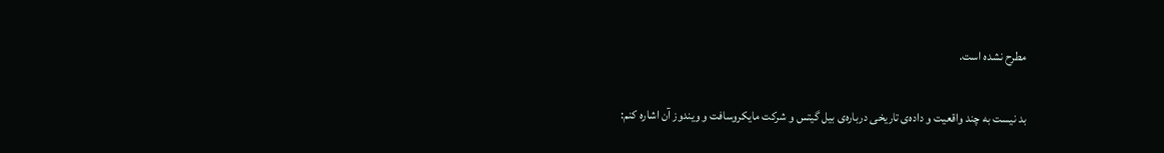مطرح نشده است.

بد نیست به چند واقعیت و داده‌ی تاریخی درباره‌ی بیل گیتس و شرکت مایکروسافت و ویندوز آن اشاره کنم: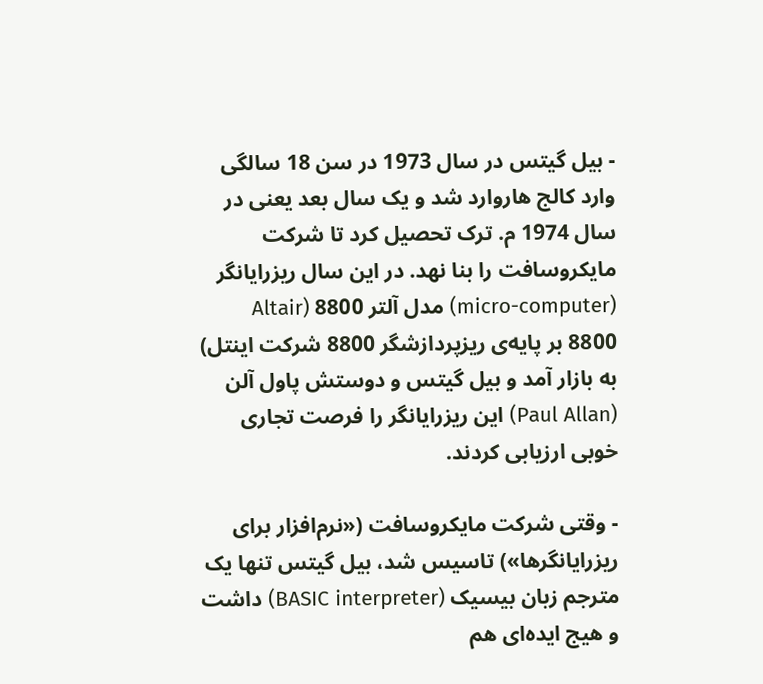- بیل گیتس در سال 1973 در سن 18 سالگی وارد کالج هاروارد شد و یک سال بعد یعنی در سال 1974 م. ترک تحصیل کرد تا شرکت مایکروسافت را بنا نهد. در این سال ریزرایانگر (micro-computer) مدل آلتر 8800 (Altair 8800 بر پایه‌ی ریزپردازشگر 8800 شرکت اینتل) به بازار آمد و بیل گیتس و دوستش پاول آلن (Paul Allan) این ریزرایانگر را فرصت تجاری خوبی ارزیابی کردند.

- وقتی شرکت مایکروسافت («نرم‌افزار برای ریزرایانگرها») تاسیس شد، بیل گیتس تنها یک مترجم زبان بیسیک (BASIC interpreter) داشت و هیج ایده‌ای هم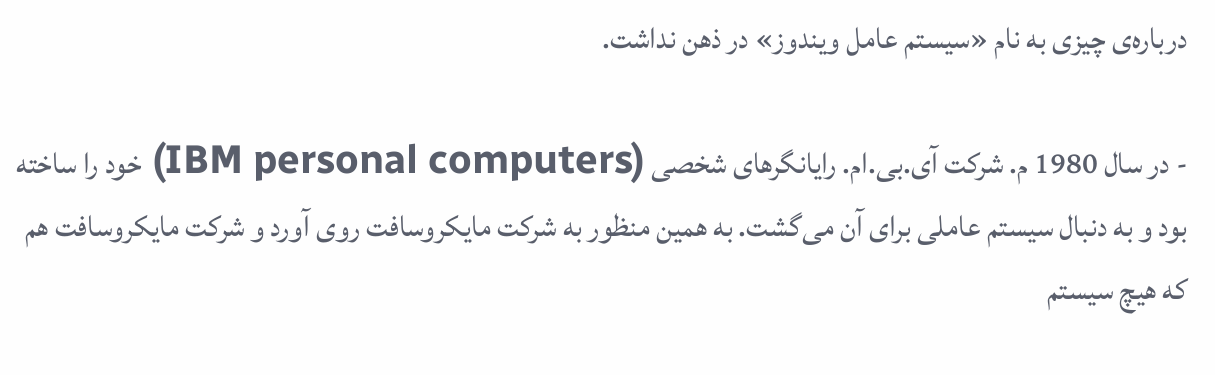درباره‌ی چیزی به نام «سیستم عامل ویندوز» در ذهن نداشت.

- در سال 1980 م. شرکت آی.بی.ام. رایانگرهای شخصی (IBM personal computers) خود را ساخته بود و به دنبال سیستم عاملی برای آن می‌گشت. به همین منظور به شرکت مایکروسافت روی آورد و شرکت مایکروسافت هم که هیچ سیستم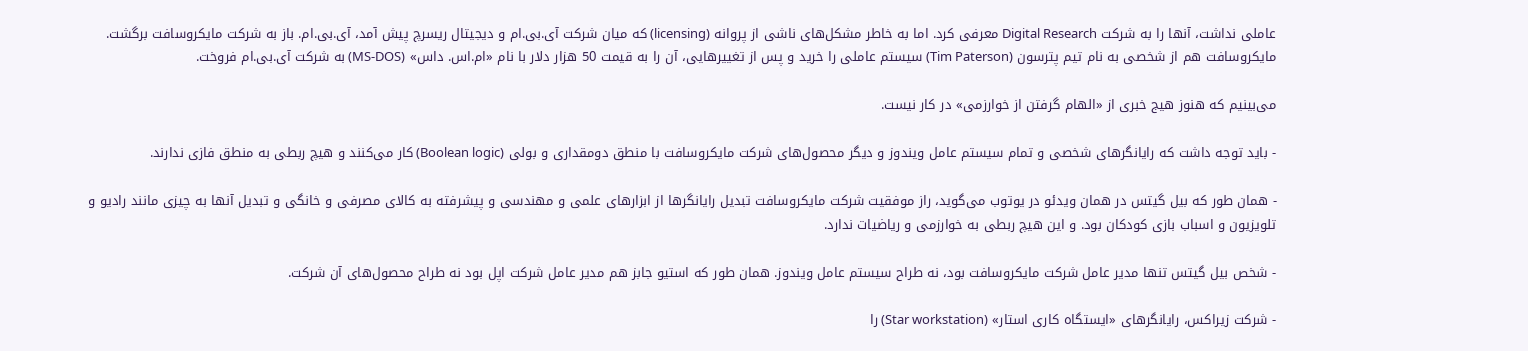عاملی نداشت، آنها را به شرکت Digital Research معرفی کرد. اما به خاطر مشکل‌های ناشی از پروانه (licensing) که میان شرکت آی.بی.ام و دیجیتال ریسرچ پیش آمد، آی.بی.ام. باز به شرکت مایکروسافت برگشت. مایکروسافت هم از شخصی به نام تیم پترسون (Tim Paterson) سیستم عاملی را خرید و پس از تغییرهایی، آن را به قیمت 50 هزار دلار با نام «ام.اس. داس» (MS-DOS) به شرکت آی.بی.ام فروخت.

می‌بینیم که هنوز هیج خبری از «الهام گرفتن از خوارزمی» در کار نیست.

- باید توجه داشت که رایانگرهای شخصی و تمام سیستم عامل ویندوز و دیگر محصول‌های شرکت مایکروسافت با منطق دومقداری و بولی (Boolean logic) کار می‌کنند و هیچ ربطی به منطق فازی ندارند.

- همان طور که بیل گیتس در همان ویدئو در یوتوب می‌گوید، راز موفقیت شرکت مایکروسافت تبدیل رایانگرها از ابزارهای علمی و مهندسی و پیشرفته به کالای مصرفی و خانگی و تبدیل آنها به چیزی مانند رادیو و تلویزیون و اسباب بازی کودکان بود. و این هیچ ربطی به خوارزمی و ریاضیات ندارد.

- شخص بیل گیتس تنها مدیر عامل شرکت مایکروسافت بود، نه طراح سیستم عامل ویندوز. همان طور که استیو جابز هم مدیر عامل شرکت اپل بود نه طراح محصول‌های آن شرکت.

- شرکت زیراکس، رایانگرهای «ایستگاه کاری استار» (Star workstation) را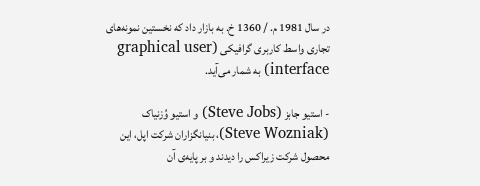در سال 1981 م. / 1360 خ. به بازار داد که نخستین نمونه‌های تجاری واسط کاربری گرافیکی (graphical user interface) به شمار می‌آید.

- استیو جابز (Steve Jobs) و استیو وُزنیاک (Steve Wozniak)، بنیانگزاران شرکت اپل، این محصول شرکت زیراکس را دیدند و بر پایه‌ی آن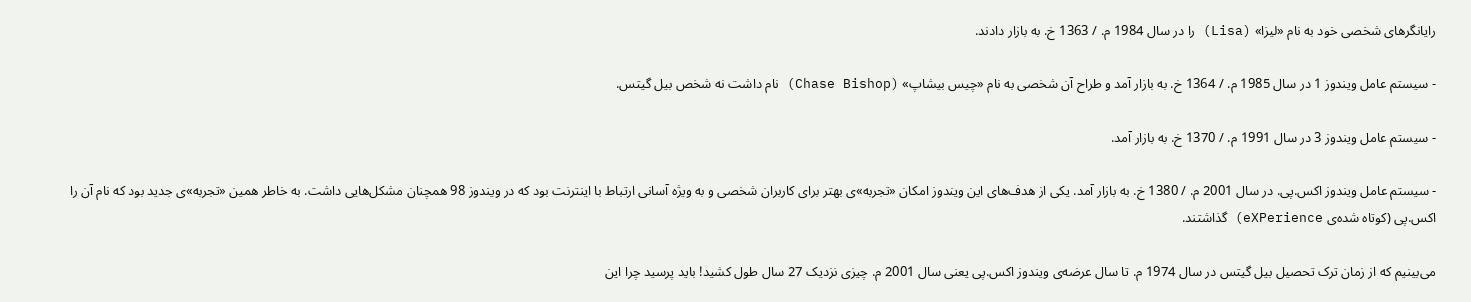رایانگرهای شخصی خود به نام «لیزا» (Lisa) را در سال 1984 م. / 1363 خ. به بازار دادند.

- سیستم عامل ویندوز 1 در سال 1985 م. / 1364 خ. به بازار آمد و طراح آن شخصی به نام «چیس بیشاپ» (Chase Bishop) نام داشت نه شخص بیل گیتس.

- سیستم عامل ویندوز 3 در سال 1991 م. / 1370 خ. به بازار آمد.

- سیستم عامل ویندوز اکس.پی. در سال 2001 م. / 1380 خ. به بازار آمد. یکی از هدف‌های این ویندوز امکان «تجربه»ی بهتر برای کاربران شخصی و به ویژه آسانی ارتباط با اینترنت بود که در ویندوز 98 همچنان مشکل‌هایی داشت. به خاطر همین «تجربه»ی جدید بود که نام آن را اکس.پی (کوتاه شده‌ی eXPerience) گذاشتند.

می‌بینیم که از زمان ترک تحصیل بیل گیتس در سال 1974 م. تا سال عرضه‌ی ویندوز اکس.پی یعنی سال 2001 م. چیزی نزدیک 27 سال طول کشید! باید پرسید چرا این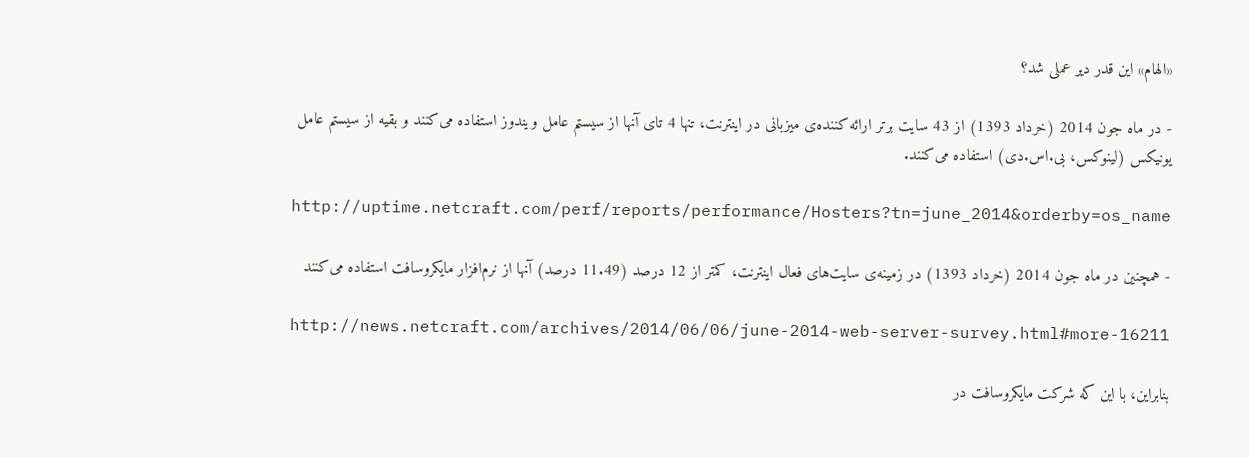«الهام» این قدر دیر عملی شد؟

- در ماه جون 2014 (خرداد 1393) از 43 سایت برتر ارائه کننده‌ی میزبانی در اینترنت، تنها 4 تای آنها از سیستم عامل ویندوز استفاده می‌کنند و بقیه از سیستم عامل یونیکس (لینوکس، بی.اس.دی) استفاده می‌کنند.

http://uptime.netcraft.com/perf/reports/performance/Hosters?tn=june_2014&orderby=os_name

- همچنین در ماه جون 2014 (خرداد 1393) در زمینه‌ی سایت‌های فعال اینترنت، کمتر از 12 درصد (11.49 درصد) آنها از نرم‌افزار مایکروسافت استفاده می‌کنند

http://news.netcraft.com/archives/2014/06/06/june-2014-web-server-survey.html#more-16211

بنابراین، با این که شرکت مایکروسافت در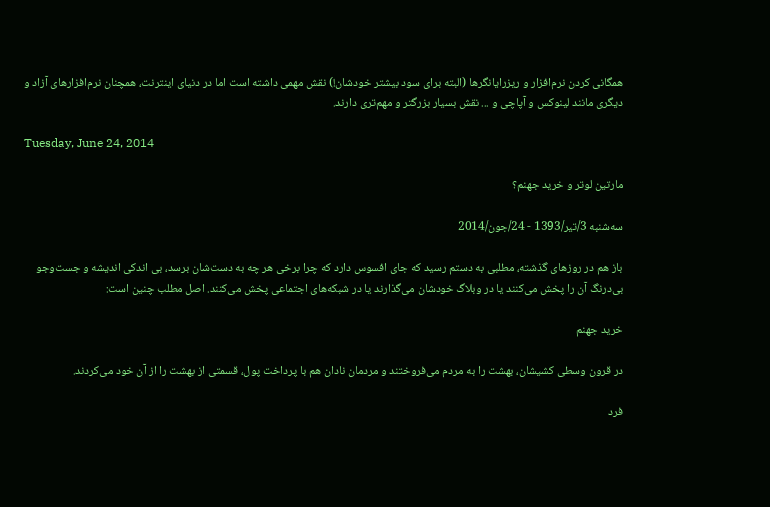همگانی کردن نرم‌افزار و ریزرایانگرها (البته برای سود بیشتر خودشان!) نقش مهمی داشته است اما در دنیای اینترنت، همچنان نرم‌افزارهای آزاد و دیگری مانند لینوکس و آپاچی و ... نقش بسیار بزرگتر و مهم‌تری دارند.

Tuesday, June 24, 2014

مارتین لوتر و خرید جهنم؟

سه‌شنبه 3/تیر/1393 - 24/جون/2014

باز هم در روزهای گذشته، مطلبی به دستم رسید که جای افسوس دارد که چرا برخی هر چه به دست‌شان برسد، بی اندکی اندیشه و جست‌وجو بی‌درنگ آن را پخش می‌کنند یا در وبلاگ خودشان می‌گذارند یا در شبکه‌های اجتماعی پخش می‌کنند. اصل مطلب چنین است:

خرید جهنم

در قرون وسطی کشیشان، بهشت را به مردم می‌فروختند و مردمان نادان هم با پرداخت پول، قسمتی از بهشت را از آن خود می‌کردند.

فرد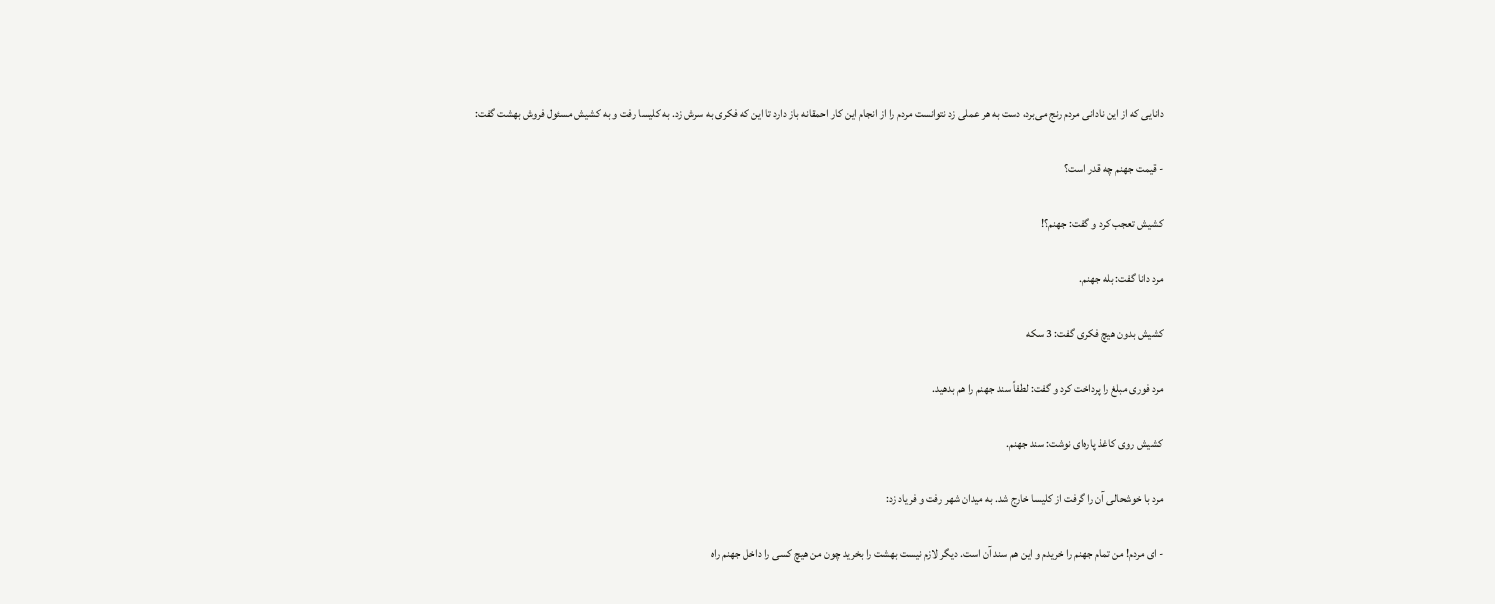دانایی که از این نادانی مردم رنج می‌برد، دست به هر عملی زد نتوانست مردم را از انجام این کار احمقانه باز دارد تا این که فکری به سرش زد. به کلیسا رفت و به کشیش مسئول فروش بهشت گفت:

- قیمت جهنم چه قدر است؟

کشیش تعجب کرد و گفت: جهنم؟!

مرد دانا گفت: بله جهنم.

کشیش بدون هیچ فکری گفت: 3 سکه

مرد فوری مبلغ را پرداخت کرد و گفت: لطفاً سند جهنم را هم بدهید.

کشیش روی کاغذ پاره‌ای نوشت: سند جهنم.

مرد با خوشحالی آن را گرفت از کلیسا خارج شد. به میدان شهر رفت و فریاد زد:

- ای مردم! من تمام جهنم را خریدم و این هم سند آن است. دیگر لازم نیست بهشت را بخرید چون من هیچ کسی را داخل جهنم راه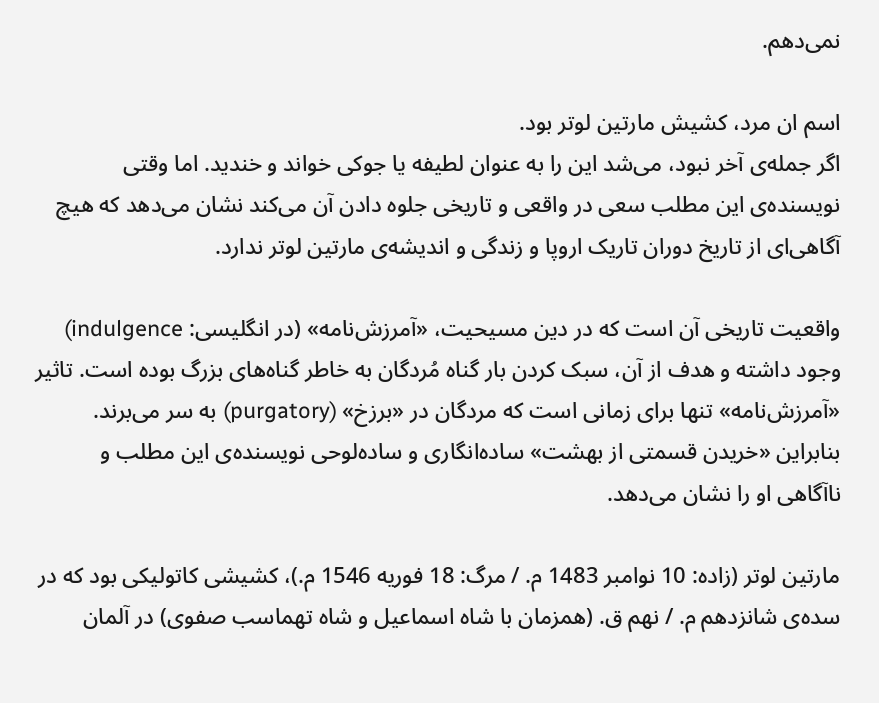نمی‌دهم.

اسم ان مرد، کشیش مارتین لوتر بود.
اگر جمله‌ی آخر نبود، می‌شد این را به عنوان لطیفه یا جوکی خواند و خندید. اما وقتی نویسنده‌ی این مطلب سعی در واقعی و تاریخی جلوه دادن آن می‌کند نشان می‌دهد که هیچ آگاهی‌ای از تاریخ دوران تاریک اروپا و زندگی و اندیشه‌ی مارتین لوتر ندارد.

واقعیت تاریخی آن است که در دین مسیحیت، «آمرزش‌نامه» (در انگلیسی: indulgence) وجود داشته و هدف از آن، سبک کردن بار گناه مُردگان به خاطر گناه‌های بزرگ بوده است. تاثیر «آمرزش‌نامه» تنها برای زمانی است که مردگان در «برزخ» (purgatory) به سر می‌برند. بنابراین «خریدن قسمتی از بهشت» ساده‌انگاری و ساده‌لوحی نویسنده‌ی این مطلب و ناآگاهی او را نشان می‌دهد.

مارتین لوتر (زاده: 10 نوامبر 1483 م. / مرگ: 18 فوریه 1546 م.)، کشیشی کاتولیکی بود که در سده‌ی شانزدهم م. / نهم ق. (همزمان با شاه اسماعیل و شاه تهماسب صفوی) در آلمان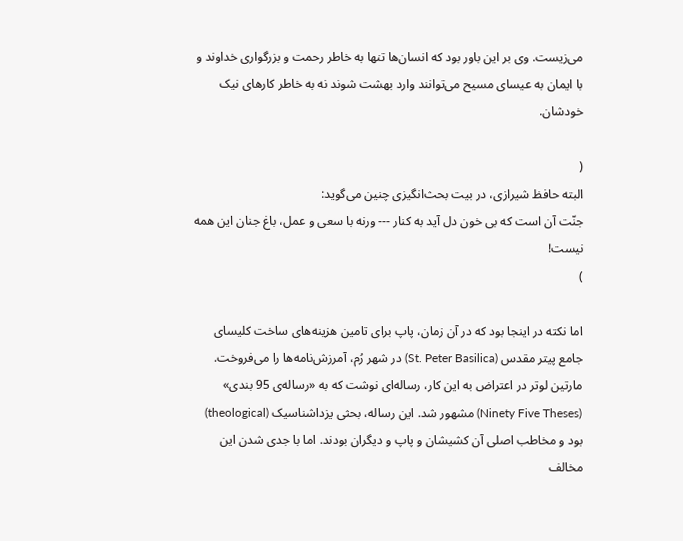می‌زیست. وی بر این باور بود که انسان‌ها تنها به خاطر رحمت و بزرگواری خداوند و با ایمان به عیسای مسیح می‌توانند وارد بهشت شوند نه به خاطر کارهای نیک خودشان.

(
البته حافظ شیرازی، در بیت بحث‌انگیزی چنین می‌گوید:
جنّت آن است که بی خون دل آید به کنار --- ورنه با سعی و عمل، باغ جنان این همه نیست!
)

اما نکته در اینجا بود که در آن زمان، پاپ برای تامین هزینه‌های ساخت کلیسای جامع پیتر مقدس (St. Peter Basilica) در شهر رُم، آمرزش‌نامه‌ها را می‌فروخت. مارتین لوتر در اعتراض به این کار، رساله‌ای نوشت که به «رساله‌ی 95 بندی» (Ninety Five Theses) مشهور شد. این رساله، بحثی یزداشناسیک (theological) بود و مخاطب اصلی آن کشیشان و پاپ و دیگران بودند. اما با جدی شدن این مخالف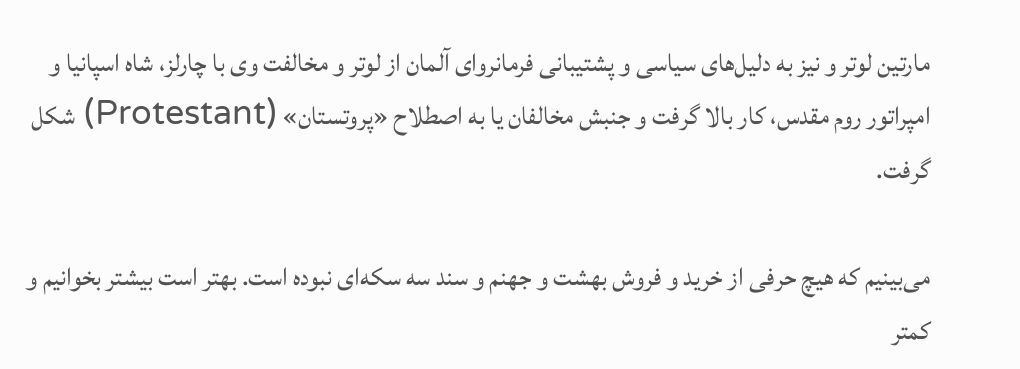مارتین لوتر و نیز به دلیل‌های سیاسی و پشتیبانی فرمانروای آلمان از لوتر و مخالفت وی با چارلز، شاه اسپانیا و امپراتور روم مقدس، کار بالا گرفت و جنبش مخالفان یا به اصطلاح «پروتستان» (Protestant) شکل گرفت.

می‌بینیم که هیچ حرفی از خرید و فروش بهشت و جهنم و سند سه سکه‌ای نبوده است. بهتر است بیشتر بخوانیم و کمتر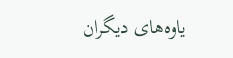یاوه‌های دیگران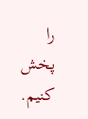را پخش کنیم.